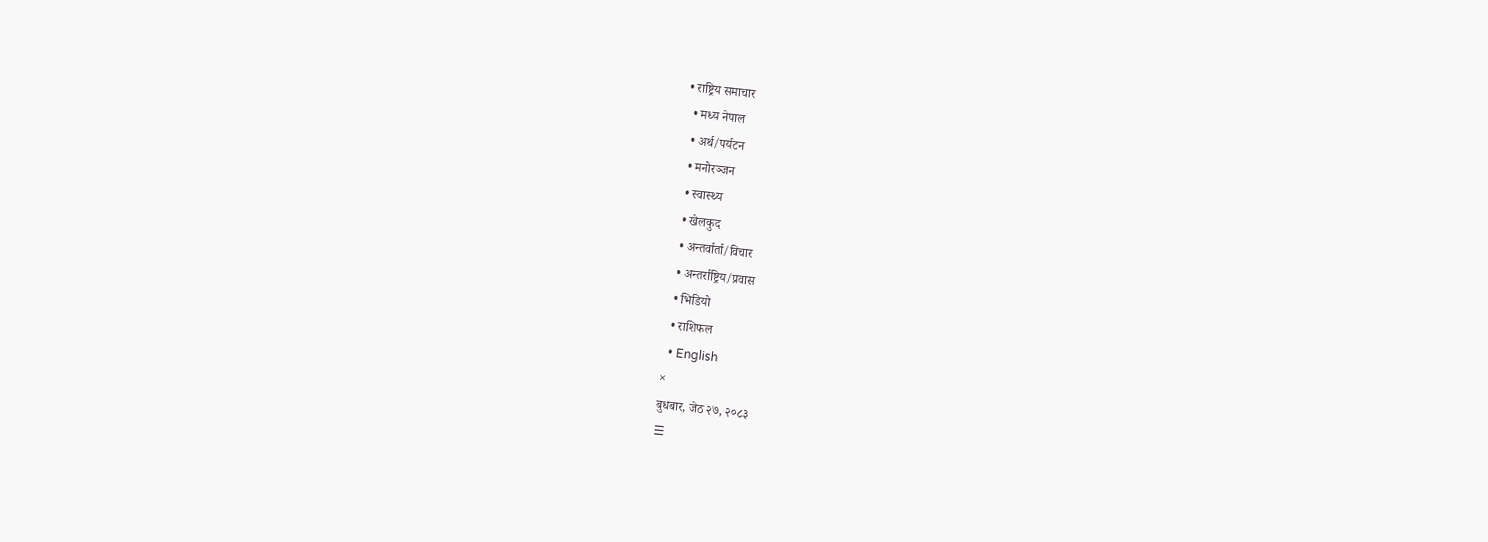• राष्ट्रिय समाचार
  • मध्य नेपाल
  • अर्थ/पर्यटन
  • मनोरञ्जन
  • स्वास्थ्य
  • खेलकुद
  • अन्तर्वार्ता/विचार
  • अन्तर्राष्ट्रिय/प्रवास
  • भिडियो
  • राशिफल
  • English
×
बुधबार, जेठ २७, २०८३
☰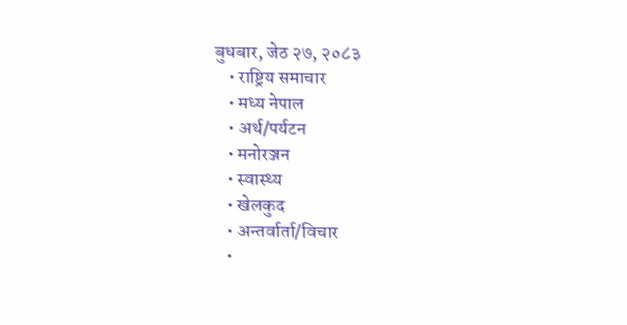बुधबार, जेठ २७, २०८३
    • राष्ट्रिय समाचार
    • मध्य नेपाल
    • अर्थ/पर्यटन
    • मनोरञ्जन
    • स्वास्थ्य
    • खेलकुद
    • अन्तर्वार्ता/विचार
    •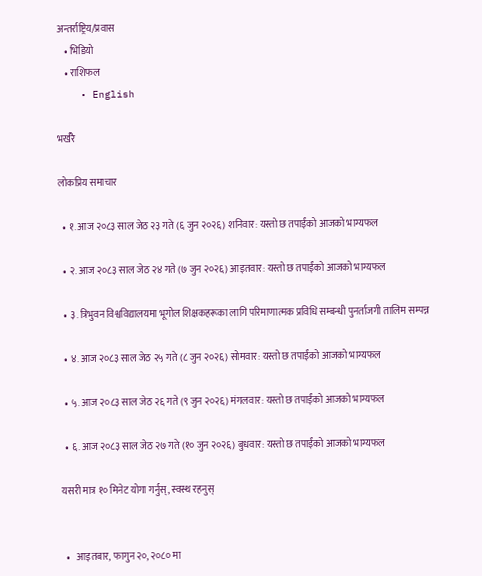अन्तर्राष्ट्रिय/प्रवास
    • भिडियो
    • राशिफल
    • English

भर्खरै

लोकप्रिय समाचार

  • १. आज २०८३ साल जेठ २३ गते (६ जुन २०२६) शनिवार: यस्तो छ तपाईंको आजको भाग्यफल

  • २. आज २०८३ साल जेठ २४ गते (७ जुन २०२६) आइतवार: यस्तो छ तपाईंको आजको भाग्यफल

  • ३. त्रिभुवन विश्वविद्यालयमा भूगोल शिक्षकहरूका लागि परिमाणात्मक प्रविधि सम्बन्धी पुनर्ताजगी तालिम सम्पन्न

  • ४. आज २०८३ साल जेठ २५ गते (८ जुन २०२६) सोमवार: यस्तो छ तपाईंको आजको भाग्यफल

  • ५. आज २०८३ साल जेठ २६ गते (९ जुन २०२६) मंगलवार: यस्तो छ तपाईंको आजको भाग्यफल

  • ६. आज २०८३ साल जेठ २७ गते (१० जुन २०२६) बुधवार: यस्तो छ तपाईंको आजको भाग्यफल

यसरी मात्र १० मिनेट योगा गर्नुस्, स्वस्थ रहनुस्


  •   आइतबार, फागुन २०, २०८० मा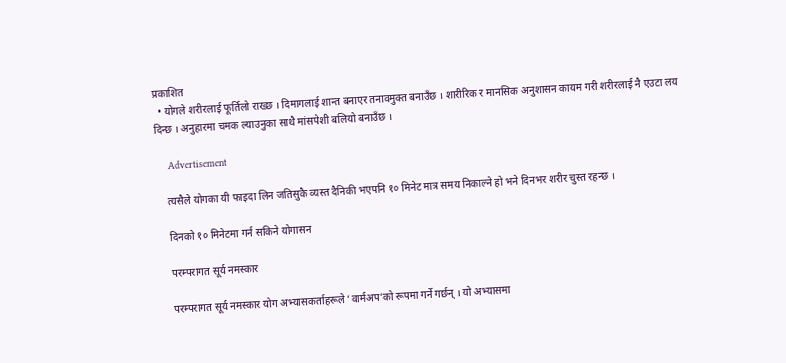प्रकाशित
  • योगले शरीरलाई फूर्तिलो राख्छ । दिमागलाई शान्त बनाएर तनावमुक्त बनाउँछ । शारीरिक र मानसिक अनुशासन कायम गरी शरीरलाई नै एउटा लय दिन्छ । अनुहारमा चमक ल्याउनुका साथै मांसपेशी बलियो बनाउँछ ।

    Advertisement

    त्यसैले योगका यी फाइदा लिन जतिसुकै व्यस्त दैनिकी भएपनि १० मिनेट मात्र समय निकाल्ने हो भने दिनभर शरीर चुस्त रहन्छ ।

    दिनको १० मिनेटमा गर्न सकिने योगासन

    परम्परागत सूर्य नमस्कार

    परम्परागत सूर्य नमस्कार योग अभ्यासकर्ताहरूले ‘वार्मअप’को रूपमा गर्ने गर्छन् । यो अभ्यासमा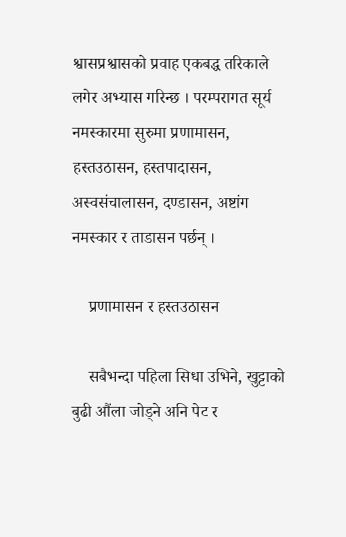श्वासप्रश्वासको प्रवाह एकबद्ध तरिकाले लगेर अभ्यास गरिन्छ । परम्परागत सूर्य नमस्कारमा सुरुमा प्रणामासन, हस्तउठासन, हस्तपादासन, अस्वसंचालासन, दण्डासन, अष्टांग नमस्कार र ताडासन पर्छन् ।

    प्रणामासन र हस्तउठासन

    सबैभन्दा पहिला सिधा उभिने, खुट्टाको बुढी औंला जोड्ने अनि पेट र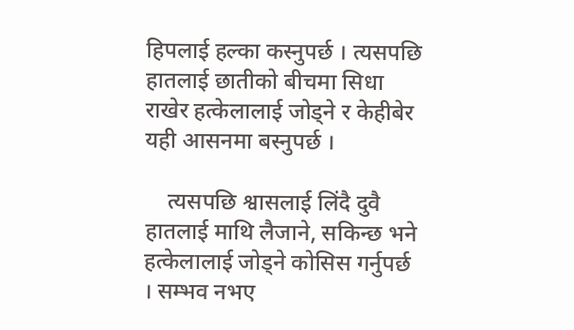हिपलाई हल्का कस्नुपर्छ । त्यसपछि हातलाई छातीको बीचमा सिधा राखेर हत्केलालाई जोड्ने र केहीबेर यही आसनमा बस्नुपर्छ ।

    त्यसपछि श्वासलाई लिंदै दुवै हातलाई माथि लैजाने, सकिन्छ भने हत्केलालाई जोड्ने कोसिस गर्नुपर्छ । सम्भव नभए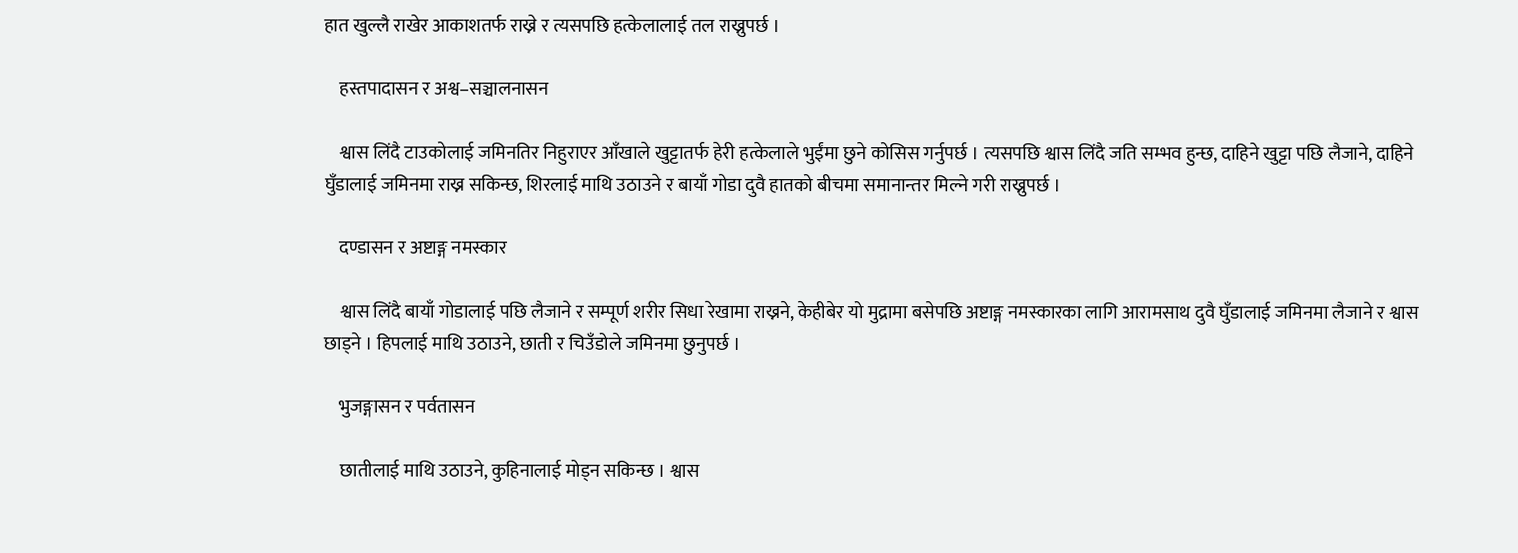हात खुल्लै राखेर आकाशतर्फ राख्ने र त्यसपछि हत्केलालाई तल राख्नुपर्छ ।

    हस्तपादासन र अश्व–सञ्चालनासन

    श्वास लिंदै टाउकोलाई जमिनतिर निहुराएर आँखाले खुट्टातर्फ हेरी हत्केलाले भुईंमा छुने कोसिस गर्नुपर्छ । त्यसपछि श्वास लिंदै जति सम्भव हुन्छ, दाहिने खुट्टा पछि लैजाने, दाहिने घुँडालाई जमिनमा राख्न सकिन्छ, शिरलाई माथि उठाउने र बायाँ गोडा दुवै हातको बीचमा समानान्तर मिल्ने गरी राख्नुपर्छ ।

    दण्डासन र अष्टाङ्ग नमस्कार

    श्वास लिंदै बायाँ गोडालाई पछि लैजाने र सम्पूर्ण शरीर सिधा रेखामा राख्नने, केहीबेर यो मुद्रामा बसेपछि अष्टाङ्ग नमस्कारका लागि आरामसाथ दुवै घुँडालाई जमिनमा लैजाने र श्वास छाड्ने । हिपलाई माथि उठाउने, छाती र चिउँडोले जमिनमा छुनुपर्छ ।

    भुजङ्गासन र पर्वतासन

    छातीलाई माथि उठाउने, कुहिनालाई मोड्न सकिन्छ । श्वास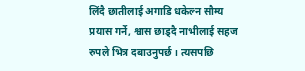लिंदै छातीलाई अगाडि धकेल्न सौम्य प्रयास गर्ने, श्वास छाड्दै नाभीलाई सहज रुपले भित्र दबाउनुपर्छ । त्यसपछि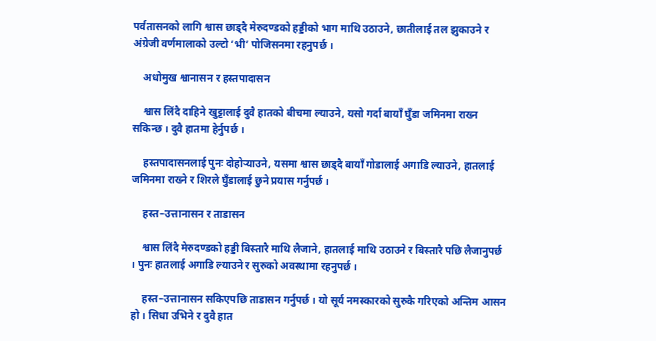पर्वतासनको लागि श्वास छाड्दै मेरुदण्डको हड्डीको भाग माथि उठाउने, छातीलाई तल झुकाउने र अंग्रेजी वर्णमालाको उल्टो ‘भी’ पोजिसनमा रहनुपर्छ ।

    अधोमुख श्वानासन र हस्तपादासन

    श्वास लिंदै दाहिने खुट्टालाई दुवै हातको बीचमा ल्याउने, यसो गर्दा बायाँ घुँडा जमिनमा राख्न सकिन्छ । दुवै हातमा हेर्नुपर्छ ।

    हस्तपादासनलाई पुनः दोहोर्‍याउने, यसमा श्वास छाड्दै बायाँ गोडालाई अगाडि ल्याउने, हातलाई जमिनमा राख्ने र शिरले घुँडालाई छुने प्रयास गर्नुपर्छ ।

    हस्त–उत्तानासन र ताडासन

    श्वास लिंदै मेरुदण्डको हड्डी बिस्तारै माथि लैजाने, हातलाई माथि उठाउने र बिस्तारै पछि लैजानुपर्छ । पुनः हातलाई अगाडि ल्याउने र सुरुको अवस्थामा रहनुपर्छ ।

    हस्त–उत्तानासन सकिएपछि ताडासन गर्नुपर्छ । यो सूर्य नमस्कारको सुरुकै गरिएको अन्तिम आसन हो । सिधा उभिने र दुवै हात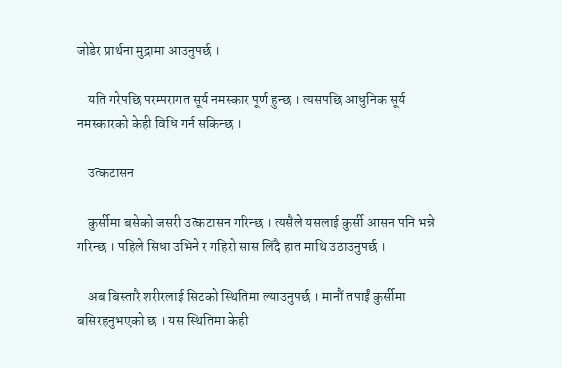जोडेर प्रार्थना मुद्रामा आउनुपर्छ ।

    यति गरेपछि परम्परागत सूर्य नमस्कार पूर्ण हुन्छ । त्यसपछि आधुनिक सूर्य नमस्कारको केही विधि गर्न सकिन्छ ।

    उत्कटासन

    कुर्सीमा बसेको जसरी उत्कटासन गरिन्छ । त्यसैले यसलाई कुर्सी आसन पनि भन्ने गरिन्छ । पहिले सिधा उभिने र गहिरो सास लिंदै हात माथि उठाउनुपर्छ ।

    अब बिस्तारै शरीरलाई सिटको स्थितिमा ल्याउनुपर्छ । मानौं तपाईं कुर्सीमा बसिरहनुभएको छ । यस स्थितिमा केही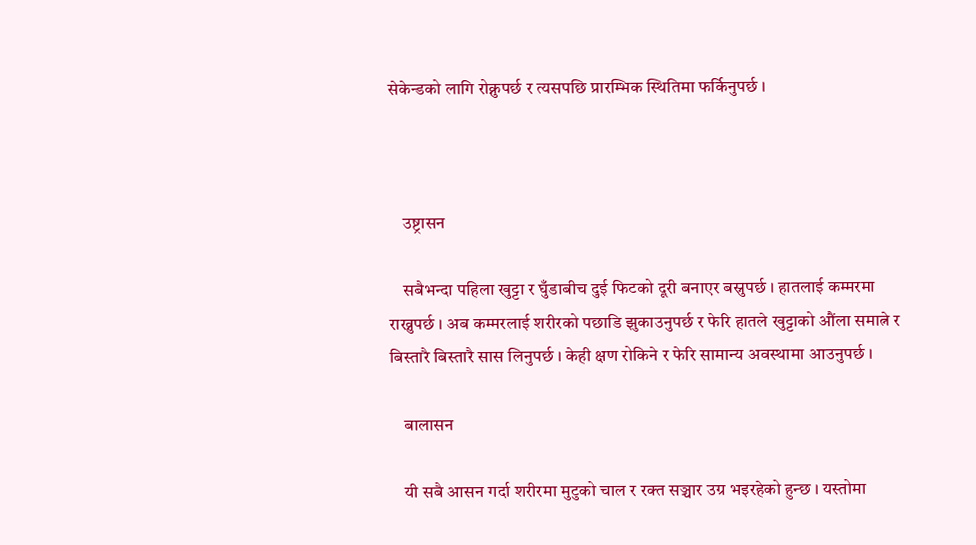सेकेन्डको लागि रोक्नुपर्छ र त्यसपछि प्रारम्भिक स्थितिमा फर्किनुपर्छ ।



    उष्ट्रासन

    सबैभन्दा पहिला खुट्टा र घुँडाबीच दुई फिटको दूरी बनाएर बस्नुपर्छ । हातलाई कम्मरमा राख्नुपर्छ । अब कम्मरलाई शरीरको पछाडि झुकाउनुपर्छ र फेरि हातले खुट्टाको औंला समात्ने र बिस्तारै बिस्तारै सास लिनुपर्छ । केही क्षण रोकिने र फेरि सामान्य अवस्थामा आउनुपर्छ ।

    बालासन

    यी सबै आसन गर्दा शरीरमा मुटुको चाल र रक्त सञ्चार उग्र भइरहेको हुन्छ । यस्तोमा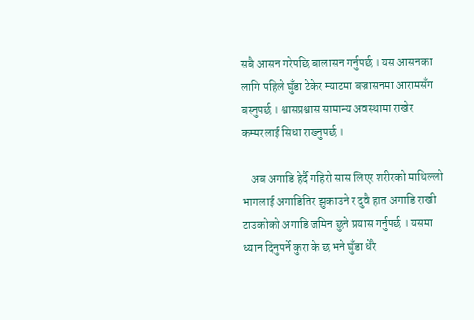सबै आसन गरेपछि बालासन गर्नुपर्छ । यस आसनका लागि पहिले घुँडा टेकेर म्याटमा बज्रासनमा आरामसँग बस्नुपर्छ । श्वासप्रश्वास सामान्य अवस्थामा राखेर कम्मरलाई सिधा राख्नुपर्छ ।

    अब अगाडि हेर्दै गहिरो सास लिएर शरीरको माथिल्लो भागलाई अगाडितिर झुकाउने र दुवै हात अगाडि राखी टाउकोको अगाडि जमिन छुने प्रयास गर्नुपर्छ । यसमा ध्यान दिनुपर्ने कुरा के छ भने घुँडा धेरै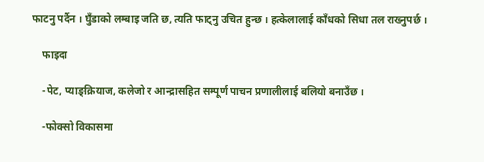फाटनु पर्दैन । घुँडाको लम्बाइ जति छ, त्यति फाट्नु उचित हुन्छ । हत्केलालाई काँधको सिधा तल राख्नुपर्छ ।

    फाइदा

    -पेट, प्याङ्क्रियाज, कलेजो र आन्द्रासहित सम्पूर्ण पाचन प्रणालीलाई बलियो बनाउँछ ।

    -फोक्सो विकासमा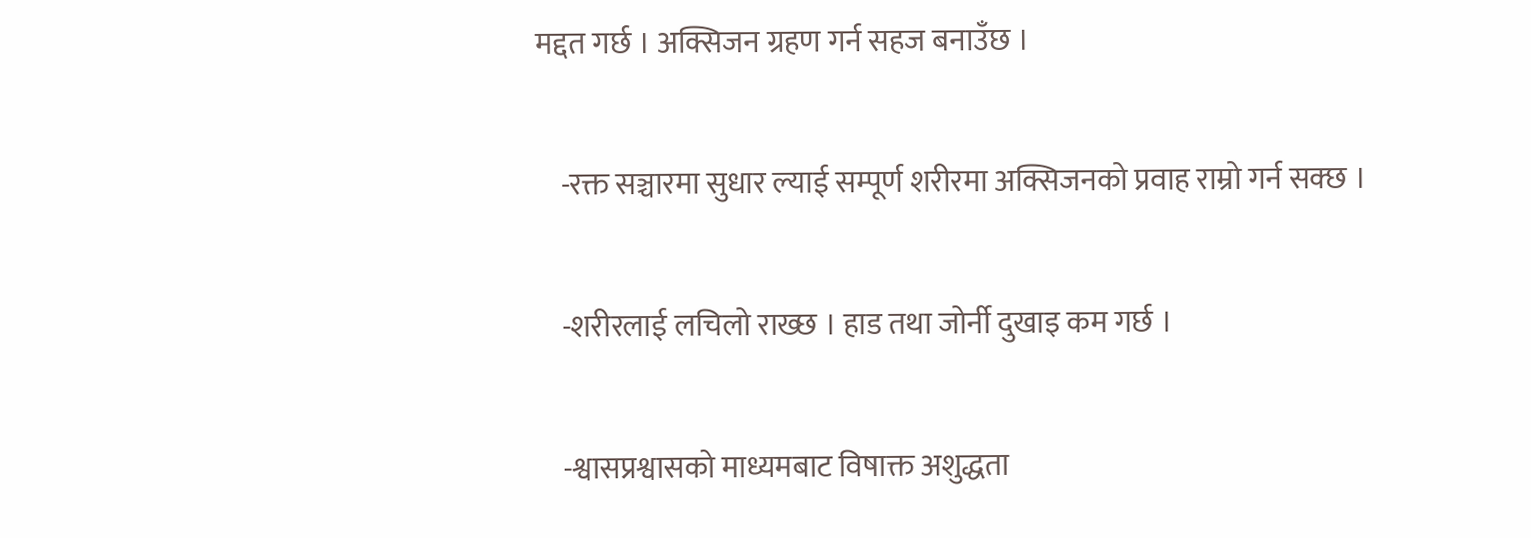मद्दत गर्छ । अक्सिजन ग्रहण गर्न सहज बनाउँछ ।

    -रक्त सञ्चारमा सुधार ल्याई सम्पूर्ण शरीरमा अक्सिजनको प्रवाह राम्रो गर्न सक्छ ।

    -शरीरलाई लचिलो राख्छ । हाड तथा जोर्नी दुखाइ कम गर्छ ।

    -श्वासप्रश्वासको माध्यमबाट विषाक्त अशुद्धता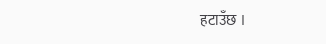हटाउँछ ।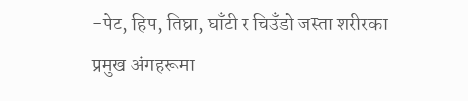-पेट, हिप, तिघ्रा, घाँटी र चिउँडो जस्ता शरीरका प्रमुख अंगहरूमा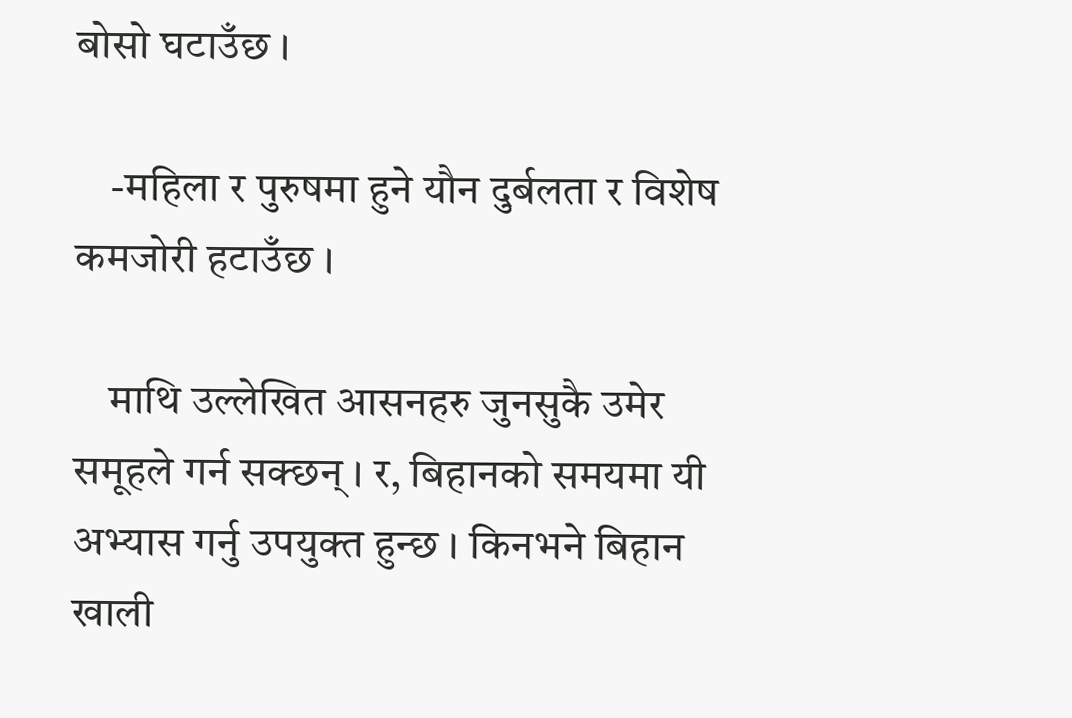बोसो घटाउँछ ।

    -महिला र पुरुषमा हुने यौन दुर्बलता र विशेष कमजोरी हटाउँछ ।

    माथि उल्लेखित आसनहरु जुनसुकै उमेर समूहले गर्न सक्छन् । र, बिहानको समयमा यी अभ्यास गर्नु उपयुक्त हुन्छ । किनभने बिहान खाली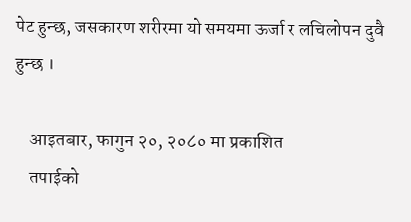पेट हुन्छ, जसकारण शरीरमा यो समयमा ऊर्जा र लचिलोपन दुवै हुन्छ ।

    आइतबार, फागुन २०, २०८० मा प्रकाशित
    तपाईको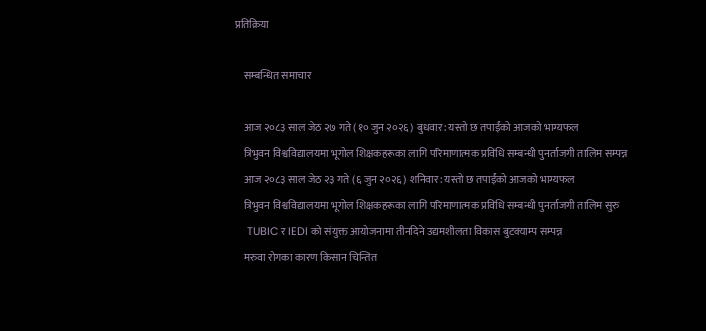प्रतिक्रिया

    सम्बन्धित समाचार

    आज २०८३ साल जेठ २७ गते (१० जुन २०२६) बुधवार: यस्तो छ तपाईंको आजको भाग्यफल
    त्रिभुवन विश्वविद्यालयमा भूगोल शिक्षकहरूका लागि परिमाणात्मक प्रविधि सम्बन्धी पुनर्ताजगी तालिम सम्पन्न
    आज २०८३ साल जेठ २३ गते (६ जुन २०२६) शनिवार: यस्तो छ तपाईंको आजको भाग्यफल
    त्रिभुवन विश्वविद्यालयमा भूगोल शिक्षकहरूका लागि परिमाणात्मक प्रविधि सम्बन्धी पुनर्ताजगी तालिम सुरु
    TUBIC र IEDI को संयुक्त आयोजनामा तीनदिने उद्यमशीलता विकास बुटक्याम्प सम्पन्न
    मरुवा रोगका कारण किसान चिन्तित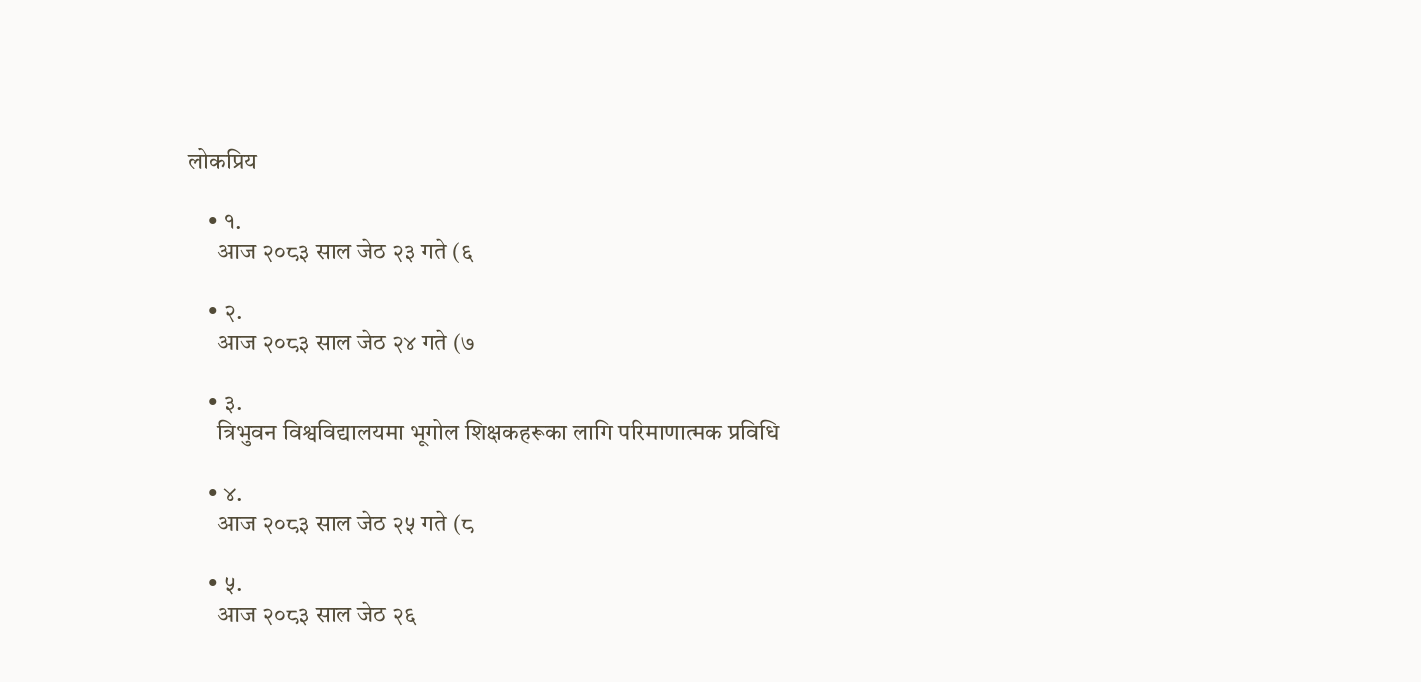लोकप्रिय

    • १.
      आज २०८३ साल जेठ २३ गते (६

    • २.
      आज २०८३ साल जेठ २४ गते (७

    • ३.
      त्रिभुवन विश्वविद्यालयमा भूगोल शिक्षकहरूका लागि परिमाणात्मक प्रविधि

    • ४.
      आज २०८३ साल जेठ २५ गते (८

    • ५.
      आज २०८३ साल जेठ २६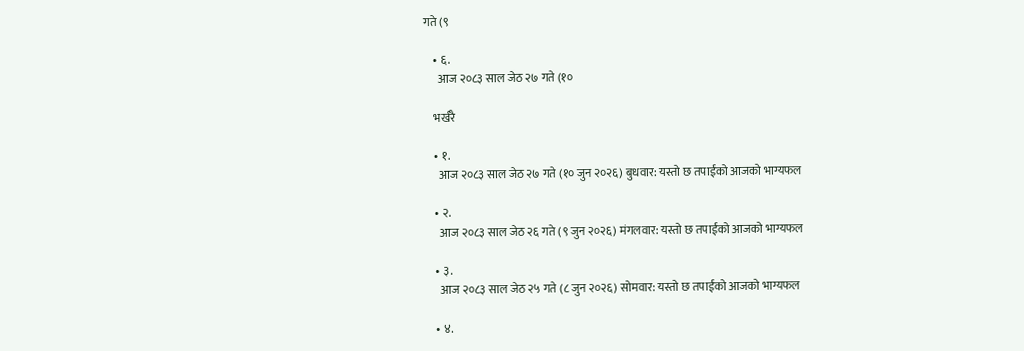गते (९

    • ६.
      आज २०८३ साल जेठ २७ गते (१०

    भर्खरै

    • १.
      आज २०८३ साल जेठ २७ गते (१० जुन २०२६) बुधवार: यस्तो छ तपाईंको आजको भाग्यफल

    • २.
      आज २०८३ साल जेठ २६ गते (९ जुन २०२६) मंगलवार: यस्तो छ तपाईंको आजको भाग्यफल

    • ३.
      आज २०८३ साल जेठ २५ गते (८ जुन २०२६) सोमवार: यस्तो छ तपाईंको आजको भाग्यफल

    • ४.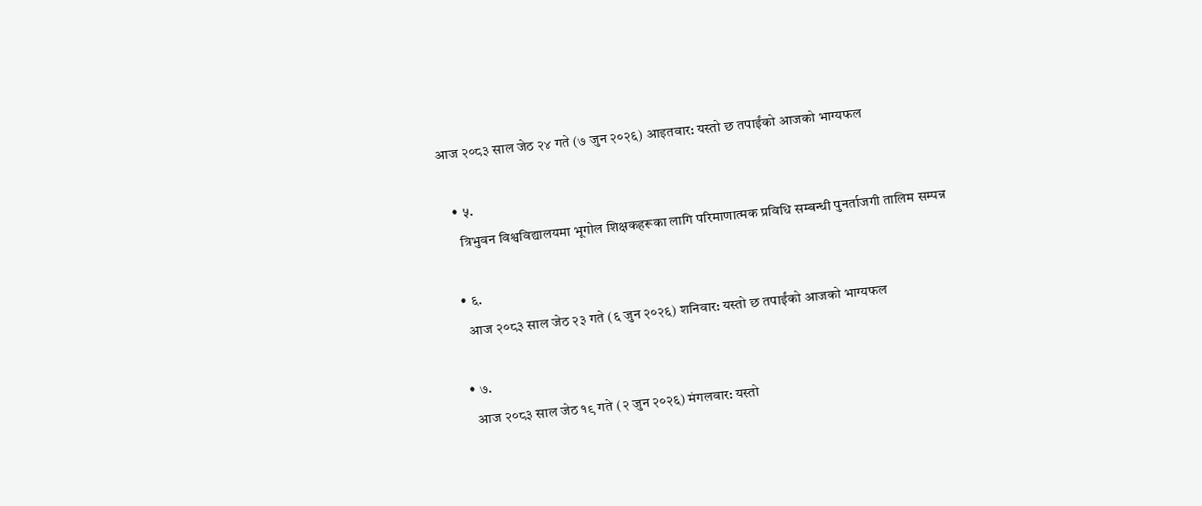आज २०८३ साल जेठ २४ गते (७ जुन २०२६) आइतवार: यस्तो छ तपाईंको आजको भाग्यफल

    • ५.
      त्रिभुवन विश्वविद्यालयमा भूगोल शिक्षकहरूका लागि परिमाणात्मक प्रविधि सम्बन्धी पुनर्ताजगी तालिम सम्पन्न

    • ६.
      आज २०८३ साल जेठ २३ गते (६ जुन २०२६) शनिवार: यस्तो छ तपाईंको आजको भाग्यफल

    • ७.
      आज २०८३ साल जेठ १९ गते (२ जुन २०२६) मंगलवार: यस्तो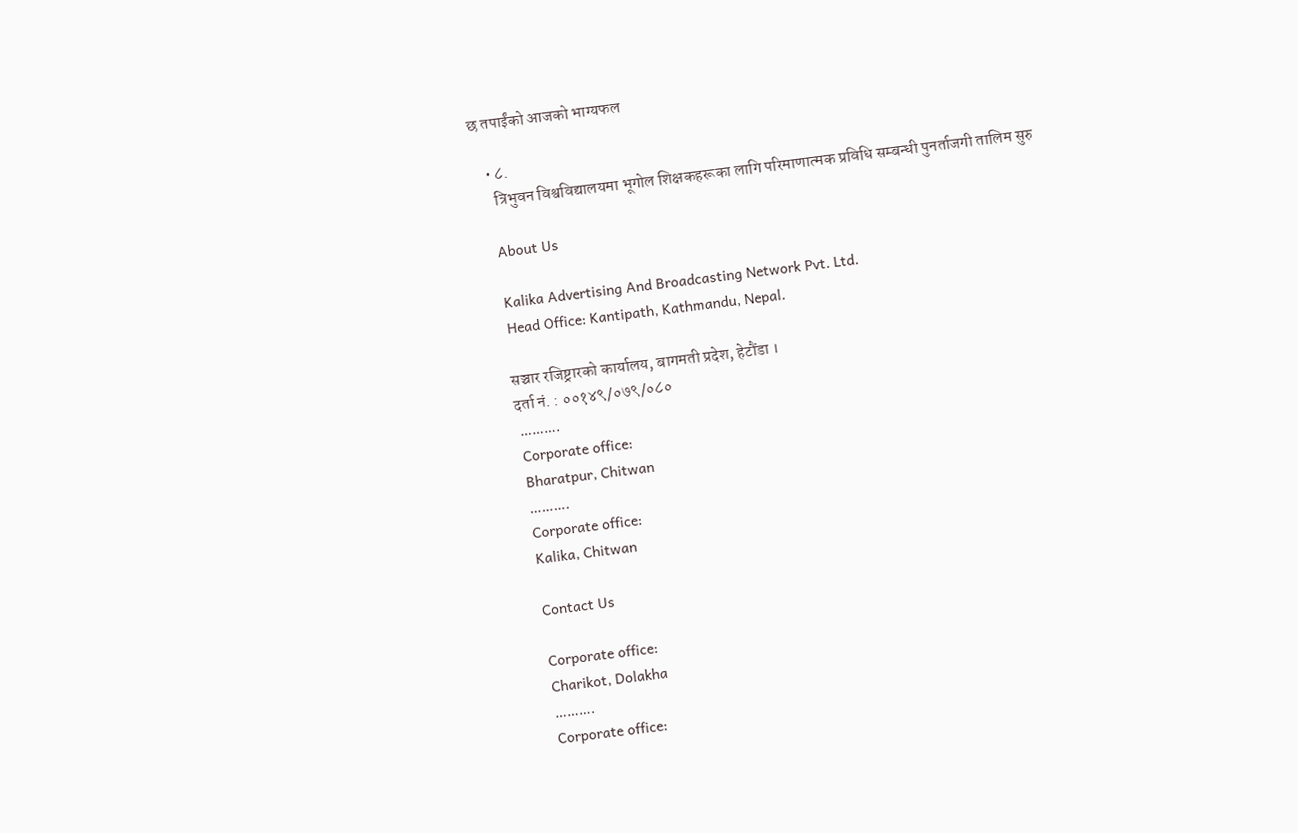छ तपाईंको आजको भाग्यफल

    • ८.
      त्रिभुवन विश्वविद्यालयमा भूगोल शिक्षकहरूका लागि परिमाणात्मक प्रविधि सम्बन्धी पुनर्ताजगी तालिम सुरु

    About Us

    Kalika Advertising And Broadcasting Network Pvt. Ltd.
    Head Office: Kantipath, Kathmandu, Nepal.

    सञ्चार रजिष्ट्रारको कार्यालय, बागमती प्रदेश, हेटौंडा ।
    दर्ता नं. : ००१४९/०७९/०८०
    ……….
    Corporate office:
    Bharatpur, Chitwan
    ……….
    Corporate office:
    Kalika, Chitwan

    Contact Us

    Corporate office:
    Charikot, Dolakha
    ……….
    Corporate office: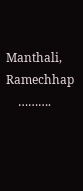Manthali, Ramechhap
    ……….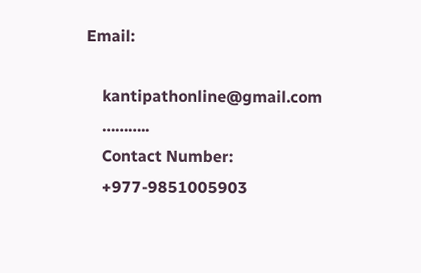Email:

    kantipathonline@gmail.com
    ………..
    Contact Number:
    +977-9851005903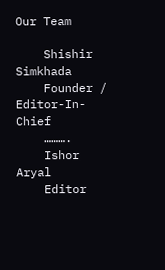Our Team

    Shishir Simkhada
    Founder / Editor-In-Chief
    ……….
    Ishor Aryal
    Editor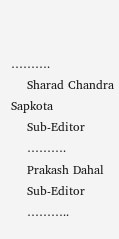……….
    Sharad Chandra Sapkota
    Sub-Editor
    ……….
    Prakash Dahal
    Sub-Editor
    ………..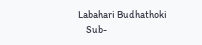Labahari Budhathoki
    Sub-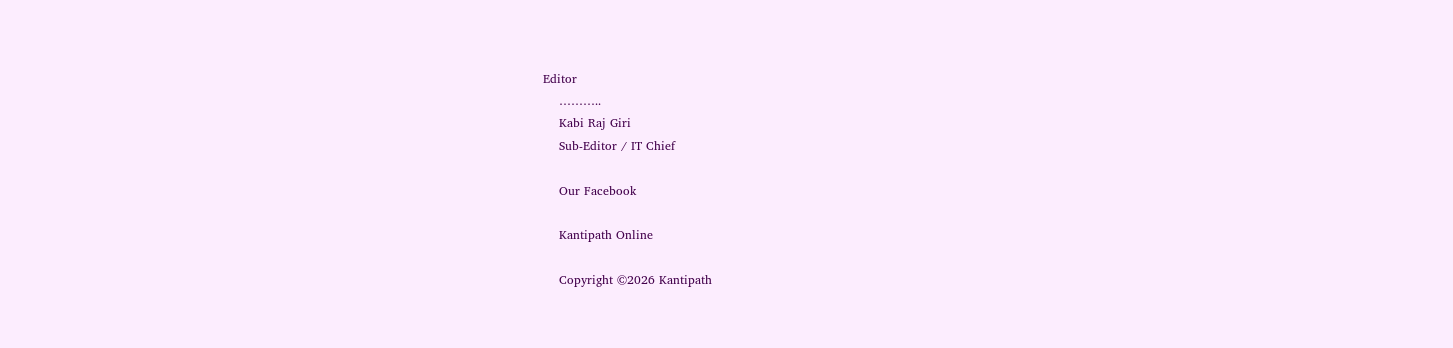Editor
    ………..
    Kabi Raj Giri
    Sub-Editor / IT Chief

    Our Facebook

    Kantipath Online

    Copyright ©2026 Kantipath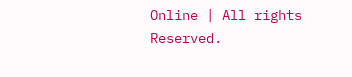Online | All rights Reserved.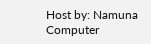Host by: Namuna Computer